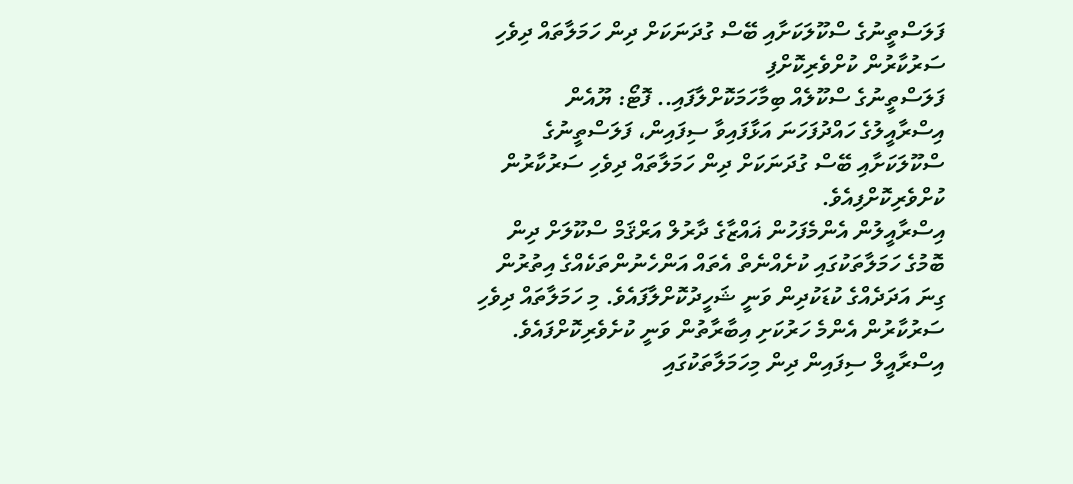ފަލަސްތީނުގެ ސްކޫލަކަށާއި ބޭސް ގުދަނަކަށް ދިން ހަމަލާތައް ދިވެހި ސަރުކާރުން ކުށްވެރިކޮށްފި
ފަލަސްތީނުގެ ސްކޫލެއް ބިމާހަމަކޮށްލާފައި.. ފޮޓޯ: ޔޫއެން
އިސްރާއީލުގެ ހައްދުފަހަނަ އަޅާފައިވާ ސިފައިން، ފަލަސްތީނުގެ ސްކޫލަކަށާއި ބޭސް ގުދަނަކަށް ދިން ހަމަލާތައް ދިވެހި ސަރުކާރުން ކުށްވެރިކޮށްފިއެވެ.
އިސްރާއީލުން އެންމެފަހުން ޣައްޒާގެ ދާރުލް އަރްޤަމް ސްކޫލަށް ދިން ބޮމުގެ ހަމަލާތަކުގައި ކުށެއްނެތް އެތައް އަންހެނުންތަކެއްގެ އިތުރުން ގިނަ އަދަދެއްގެ ކުޑަކުދިން ވަނީ ޝަހީދުކޮށްލާފައެވެ. މި ހަމަލާތައް ދިވެހި ސަރުކާރުން އެންމެ ހަރުކަށި އިބާރާތުން ވަނީ ކުށެވެރިކޮށްފައެވެ.
އިސްރާއީލް ސިފައިން ދިން މިހަމަލާތަކުގައި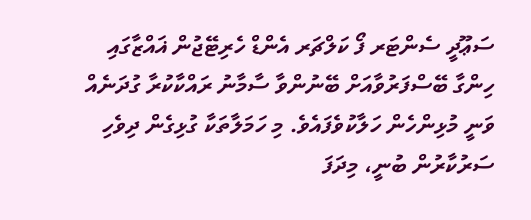ސަޢޫދީ ސެންޓަރ ފޯ ކަލްޗަރ އެންޑް ހެރިޓޭޖުން ޣައްޒާގައި ހިންގާ ބޭސްފަރުވާއަށް ބޭނުންވާ ސާމާނު ރައްކާކުރާ ގުދަނެއް ވަނީ މުޅިންހެން ހަލާކުވެފައެވެ. މި ހަމަލާތަކާ ގުޅިގެން ދިވެހި ސަރުކާރުން ބުނީ، މިދަފަ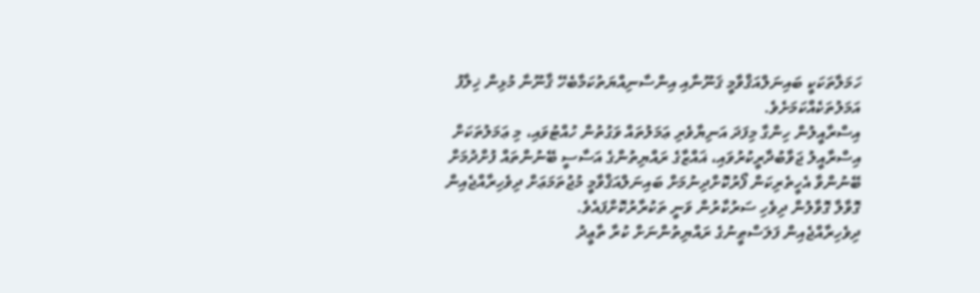ހަމަލާތަކަކީ ބައިނަލްއަޤްވާމީ ޤަނޫނާއި އިންސާނިއްޔަތުކަމާބެހޭ ޤާނޫނާ މުޅިން ޚިލާފު އަމަލުތަކެއްކަމަށެވެ.
އިސްރާއީލުން ހިންގާ މިފަދަ އަނިޔާވެރި ޢަމަލުތައް ވަގުތުން ހުއްޓުވައި، މި ޢަމަލުތަކަށް އިސްރާއީލު ޖަވާބުދާރީކުރުވައި، ޣައްޒާގެ ރައްޔިތުންގެ އަސާސީ ބޭނުންތައް ފުށްދުމަށް ބޭނުންވާ އެހީތެރިކަން ފޯރުކޮށްދިނުމަށް ބައިނަލްއަޤްވާމީ މުޖުތަމަޢަށް ދިވެހިރާއްޖެއިން ގޮވާލާ ގޮވާލުން ދިވެހި ސަރުކާރުން ވަނީ ތަކުރާރުކޮށްފައެވެ.
ދިވެހިރާއްޖެއިން ފަލަސްޠީނުގެ ރައްޔިތުންނަށް ކުރާ ތާޢީދު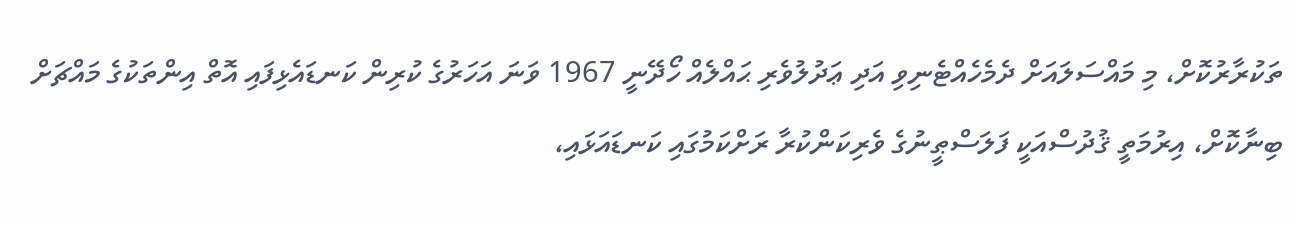ތަކުރާރުކޮށް، މި މައްސަލައަށް ދެމެހެއްޓެނިވި އަދި ޢަދުލުވެރި ޙައްލެއް ހޯދޭނީ 1967 ވަނަ އަހަރުގެ ކުރިން ކަނޑައެޅިފައި އޮތް އިންތަކުގެ މައްޗަށް ބިނާކޮށް، އިރުމަތީ ޤުދުސްއަކީ ފަލަސްޠީނުގެ ވެރިކަންކުރާ ރަށްކަމުގައި ކަނޑައަޅައި،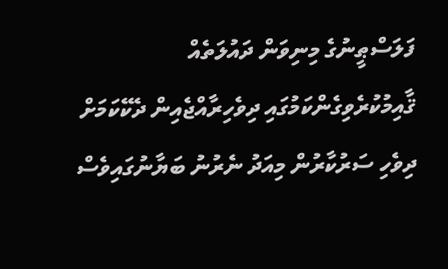ފަލަސްޠީނުގެ މިނިވަން ދައުލަތެއް ޤާއިމުކުރެވިގެންކަމުގައި ދިވެހިރާއްޖެއިން ދެކޭކަމަށް ދިވެހި ސަރުކާރުން މިއަދު ނެރުނު ބަޔާނުގައިވެސް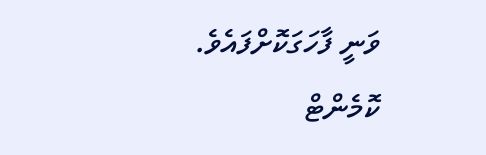ވަނީ ފާހަގަކޮށްފައެވެ.
ކޮމެންޓް